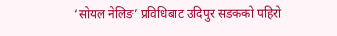‘सोयल नेलिङ’ प्रविधिबाट उदिपुर सडकको पहिरो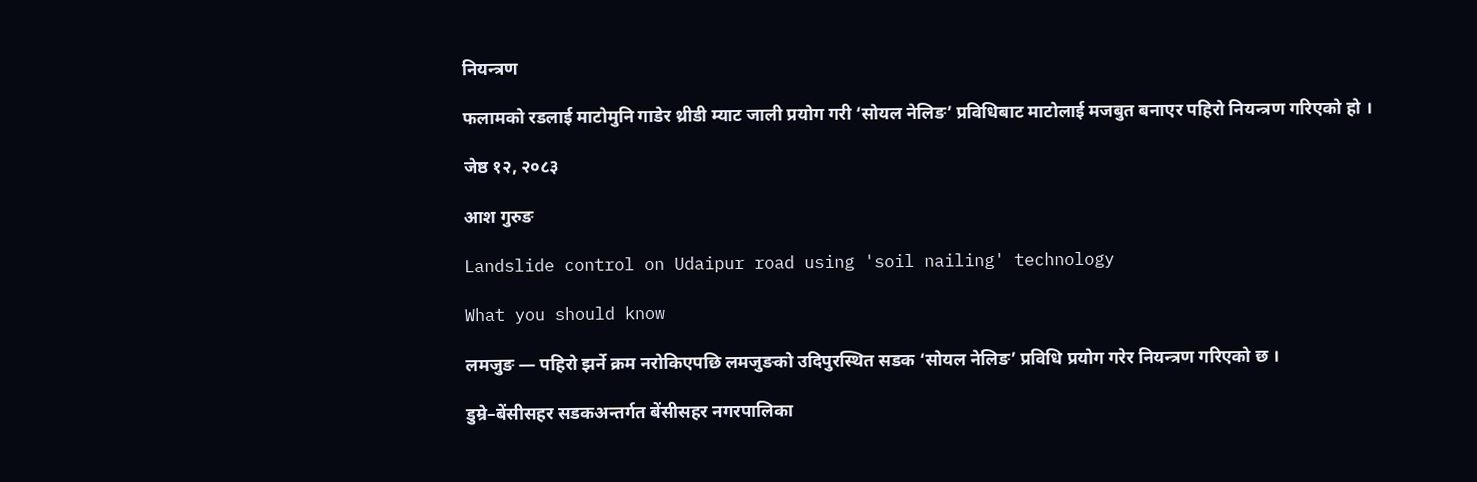नियन्त्रण

फलामको रडलाई माटोमुनि गाडेर थ्रीडी म्याट जाली प्रयोग गरी ‘सोयल नेलिङ’ प्रविधिबाट माटोलाई मजबुत बनाएर पहिरो नियन्त्रण गरिएको हो ।

जेष्ठ १२, २०८३

आश गुरुङ

Landslide control on Udaipur road using 'soil nailing' technology

What you should know

लमजुङ — पहिरो झर्ने क्रम नरोकिएपछि लमजुङको उदिपुरस्थित सडक ‘सोयल नेलिङ’ प्रविधि प्रयोग गरेर नियन्त्रण गरिएको छ ।

डुम्रे–बेंसीसहर सडकअन्तर्गत बेंसीसहर नगरपालिका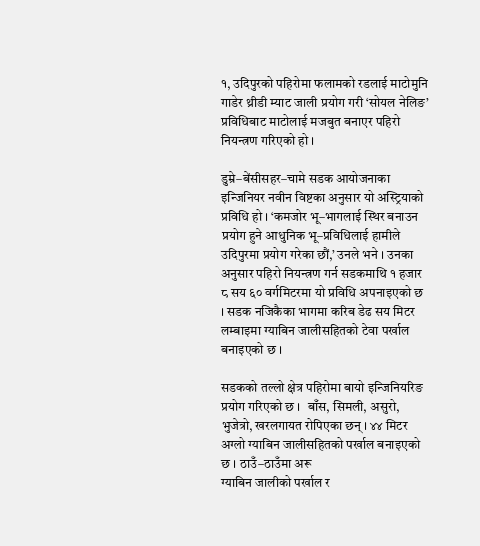१, उदिपुरको पहिरोमा फलामको रडलाई माटोमुनि गाडेर थ्रीडी म्याट जाली प्रयोग गरी ‘सोयल नेलिङ’ प्रविधिबाट माटोलाई मजबुत बनाएर पहिरो नियन्त्रण गरिएको हो ।

डुम्रे–बेंसीसहर–चामे सडक आयोजनाका इन्जिनियर नवीन विष्टका अनुसार यो अस्ट्रियाको प्रविधि हो । ‘कमजोर भू–भागलाई स्थिर बनाउन प्रयोग हुने आधुनिक भू–प्रविधिलाई हामीले उदिपुरमा प्रयोग गरेका छौं,’ उनले भने । उनका अनुसार पहिरो नियन्त्रण गर्न सडकमाथि १ हजार ८ सय ६० वर्गमिटरमा यो प्रविधि अपनाइएको छ । सडक नजिकैका भागमा करिब डेढ सय मिटर लम्बाइमा ग्याबिन जालीसहितको टेवा पर्खाल बनाइएको छ ।

सडकको तल्लो क्षेत्र पहिरोमा बायो इन्जिनियरिङ प्रयोग गरिएको छ ।  बाँस, सिमली, असुरो, भुजेत्रो, खरलगायत रोपिएका छन् । ४४ मिटर अग्लो ग्याबिन जालीसहितको पर्खाल बनाइएको छ । ठाउँ–ठाउँमा अरू
ग्याबिन जालीको पर्खाल र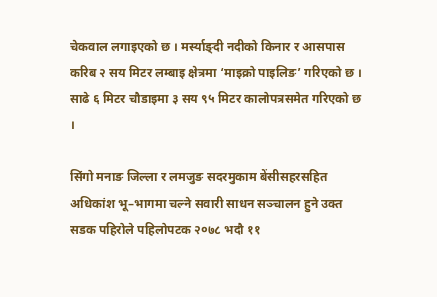चेकवाल लगाइएको छ । मर्स्याङ्दी नदीको किनार र आसपास करिब २ सय मिटर लम्बाइ क्षेत्रमा ‘माइक्रो पाइलिङ’ गरिएको छ । साढे ६ मिटर चौडाइमा ३ सय ९५ मिटर कालोपत्रसमेत गरिएको छ ।

सिंगो मनाङ जिल्ला र लमजुङ सदरमुकाम बेंसीसहरसहित अधिकांश भू–भागमा चल्ने सवारी साधन सञ्चालन हुने उक्त सडक पहिरोले पहिलोपटक २०७८ भदौ ११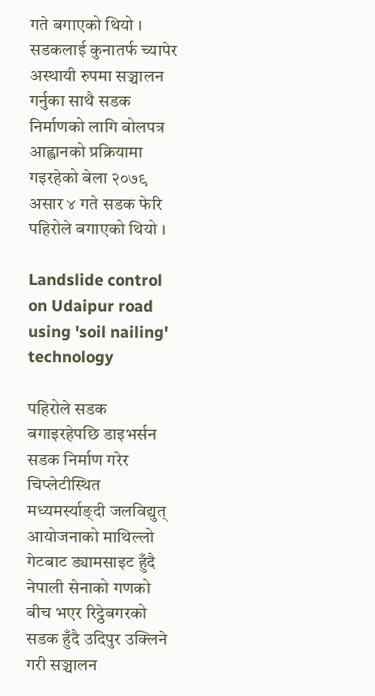गते बगाएको थियो । सडकलाई कुनातर्फ च्यापेर अस्थायी रुपमा सञ्चालन गर्नुका साथै सडक निर्माणको लागि बोलपत्र आह्वानको प्रक्रियामा गइरहेको बेला २०७९ असार ४ गते सडक फेरि पहिरोले बगाएको थियो ।

Landslide control on Udaipur road using 'soil nailing' technology

पहिरोले सडक बगाइरहेपछि डाइभर्सन सडक निर्माण गरेर चिप्लेटीस्थित मध्यमर्स्याङ्दी जलविद्युत् आयोजनाको माथिल्लो गेटबाट ड्यामसाइट हुँदै नेपाली सेनाको गणको बीच भएर रिट्ठेबगरको सडक हुँदै उदिपुर उक्लिने गरी सञ्चालन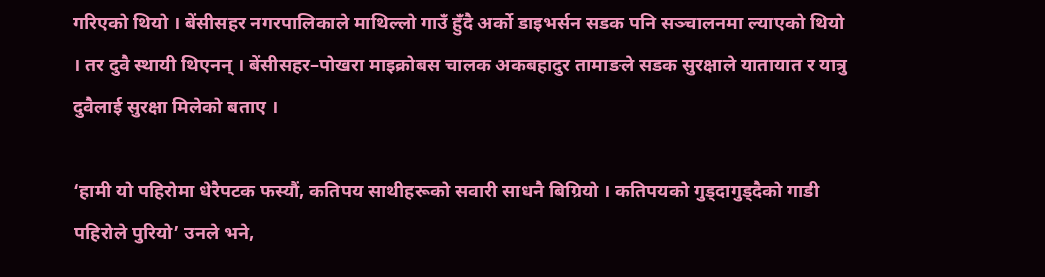गरिएको थियो । बेंसीसहर नगरपालिकाले माथिल्लो गाउँ हुँदै अर्को डाइभर्सन सडक पनि सञ्चालनमा ल्याएको थियो । तर दुवै स्थायी थिएनन् । बेंसीसहर–पोखरा माइक्रोबस चालक अकबहादुर तामाङले सडक सुरक्षाले यातायात र यात्रु दुवैलाई सुरक्षा मिलेको बताए ।

‘हामी यो पहिरोमा धेरैपटक फस्यौं, कतिपय साथीहरूको सवारी साधनै बिग्रियो । कतिपयको गुड्दागुड्दैको गाडी पहिरोले पुरियो’ उनले भने,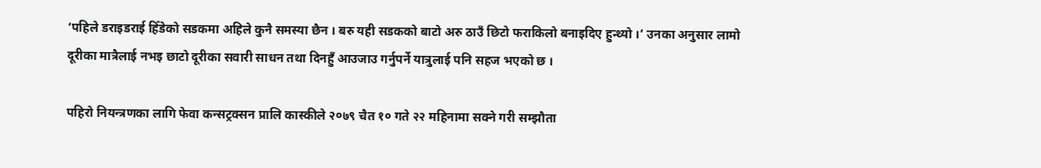‘पहिले डराइडराई हिँडेको सडकमा अहिले कुनै समस्या छैन । बरु यही सडकको बाटो अरु ठाउँ छिटो फराकिलो बनाइदिए हुन्थ्यो ।’ उनका अनुसार लामो दूरीका मात्रैलाई नभइ छाटो दूरीका सवारी साधन तथा दिनहुँ आउजाउ गर्नुपर्ने यात्रुलाई पनि सहज भएको छ ।

पहिरो नियन्त्रणका लागि फेवा कन्सट्रक्सन प्रालि कास्कीले २०७९ चैत १० गते २२ महिनामा सक्ने गरी सम्झौता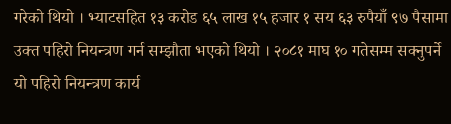गरेको थियो । भ्याटसहित १३ करोड ६५ लाख १५ हजार १ सय ६३ रुपैयाँ ९७ पैसामा उक्त पहिरो नियन्त्रण गर्न सम्झौता भएको थियो । २०८१ माघ १० गतेसम्म सक्नुपर्ने यो पहिरो नियन्त्रण कार्य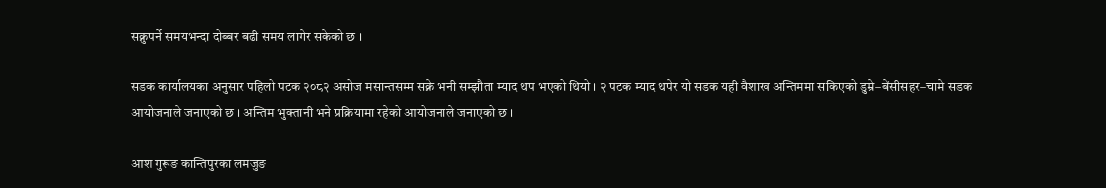सक्नुपर्ने समयभन्दा दोब्बर बढी समय लागेर सकेको छ ।

सडक कार्यालयका अनुसार पहिलो पटक २०८२ असोज मसान्तसम्म सक्ने भनी सम्झौता म्याद थप भएको थियो । २ पटक म्याद थपेर यो सडक यही वैशाख अन्तिममा सकिएको डुम्रे–बेंसीसहर–चामे सडक आयोजनाले जनाएको छ । अन्तिम भुक्तानी भने प्रक्रियामा रहेको आयोजनाले जनाएको छ ।

आश गुरूङ कान्तिपुरका लमजुङ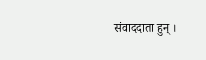संवाददाता हुन् ।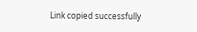Link copied successfully